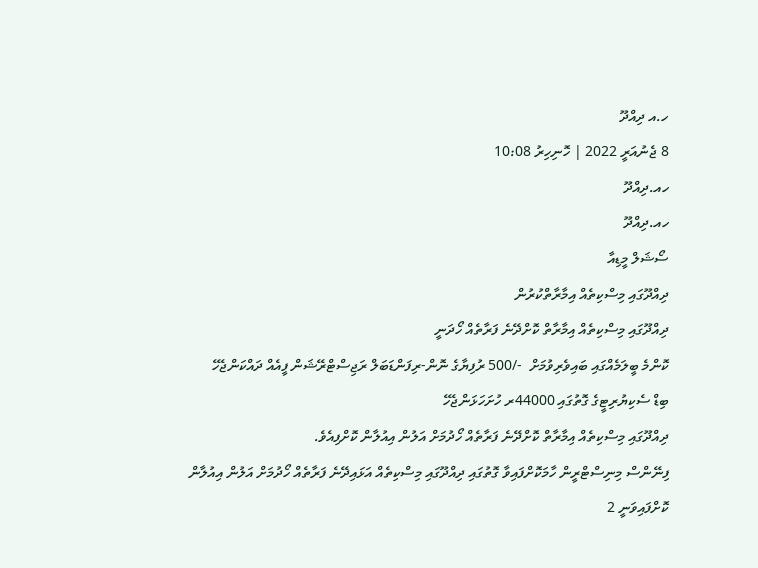ހ.އ ދިއްދޫ
8 ޖެނުއަރީ 2022 | ހޮނިހިރު 10:08
ހއ.ދިއްދޫ
ހއ.ދިއްދޫ
ސޯޝަލް މީޑިއާ
ދިއްދޫގައި މިސްކިތެއް އިމާރާތްކުރުން
ދިއްދޫގައި މިސްކިތެއް އިމާރާތް ކޮށްދޭނެ ފަރާތެއް ހޯދަނީ
ކޮންމެ ބީލަމެއްގައި ބައިވެރިވުމަށް  -/500 ރުފިޔާގެ ނޮން-ރިފަންޑަބަލް ރަޖިސްޓްރޭޝަން ފީއެއް ދައްކަންޖެހޭ
ބިޑް ސެކިޔުރިޓީގެ ގޮތުގައި 44000ރ ހުށަހަޅަންޖެހޭ
ދިއްދޫގައި މިސްކިތެއް އިމާރާތް ކޮށްދޭނެ ފަރާތެއް ހޯދުމަށް އަލުން އިއުލާން ކޮށްފިއެވެ.
ފިނޭންސް މިނިސްޓްރީން ހާމަކޮށްފައިވާ ގޮތުގައި ދިއްދޫގައި މިސްކިތެއް އަޅައިދޭނެ ފަރާތެއް ހޯދުމަށް އަލުން އިއުލާން ކޮށްފައިވަނީ 2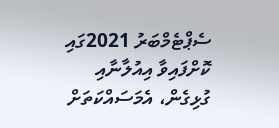ސެޕްޓެމްބަރު 2021ގައި ކޮށްފައިވާ އިއުލާނާއި ގުޅިގެން، އެމަސައްކަތަށް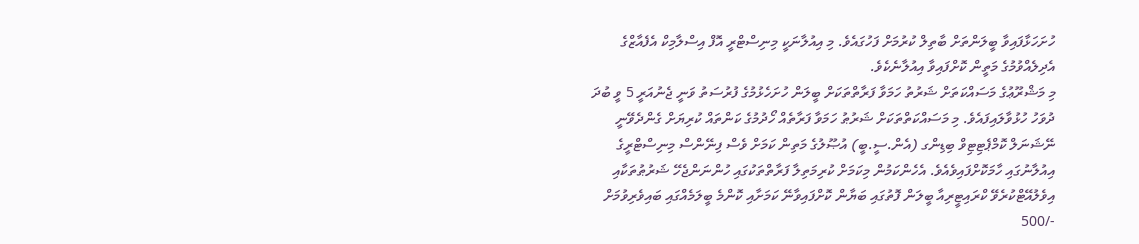ހުށަހަޅާފައިވާ ބީލަންތަށް ބާތިލް ކުރުމަށް ފަހުގައެވެ. މި އިއުލާނަކީ މިނިސްޓްރީ އޮފް އިސްލާމިކް އެފެއާޒްގެ އެދިލެއްވުމުގެ މަތީން ކޮށްފައިވާ އިއުލާނެކެވެ.
މި މަޝްރޫޢުގެ މަސައްކަތަށް ޝަރުތު ހަމަވާ ފަރާތްތަކަށް ބީލަން ހުށަހެޅުމުގެ ފުރުސަތު ވަނީ ޖެނުއަރީ 5 ވީ ބުދަ ދުވަހު ހުޅުވާލައިފައެވެ. މި މަސައްކަތްތަކަށް ޝަރުޠު ހަމަވާ ފަރާތެއް ހޯދުމުގެ ކަންތައް ކުރިޔަށް ގެންދެވޭނީ ނޭޝަނަލް ކޮމްޕެޓިޓިވް ބިޑިންގ (އެން.ސީ.ބީ) އުޞޫލުގެ މަތިން ކަމަށް ވެސް ފިނޭންސް މިނިސްޓްރީގެ އިއުލާނުގައި ހާމަކޮށްފައިވެއެވެ. އެހެންކަމުން މިކަމަށް ކުރިމަތިލާ ފަރާތްތަކުގައި ހުންނަންޖެހޭ ޝަރުޠުތަކާއި އިވެލުއޭޓްކުރެވޭ ކްރައިޓީރިއާ ބީލަން ފޮތުގައި ބަޔާން ކޮށްފައިވާނޭ ކަމަށާއި ކޮންމެ ބީލަމެއްގައި ބައިވެރިވުމަށް  -/500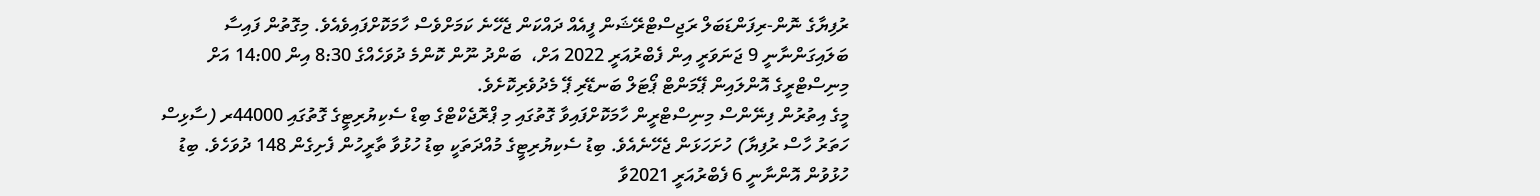ރުފިޔާގެ ނޮން-ރިފަންޑަބަލް ރަޖިސްޓްރޭޝަން ފީއެއް ދައްކަން ޖެހޭނެ ކަމަށްވެސް ހާމަކޮށްފައިވެއެވެ. މިގޮތުން ފައިސާ ބަލައިގަންނާނީ 9 ޖަނަވަރީ އިން ފެބްރުއަރީ 2022 އަށް،  ބަންދު ނޫން ކޮންމެ ދުވަހެއްގެ 8:30 އިން 14:00 އަށް މިނިސްޓްރީގެ އޮންލައިން ޕޭމަންޓް ޕޯޓަލް ބަނޑޭރި ޕޭ މެދުވެރިކޮށެވެ.
މީގެ އިތުރުން ފިނޭންސް މިނިސްޓްރީން ހާމަކޮށްފައިވާ ގޮތުގައި މި ޕްރޮޖެކްޓްގެ ބިޑް ސެކިޔުރިޓީގެ ގޮތުގައި 44000ރ (ސާޅިސް ހަތަރު ހާސް ރުފިޔާ) ހުށަހަޅަން ޖެހޭނެއެވެ. ބިޑު ސެކިޔުރިޓީގެ މުއްދަތަކީ ބިޑު ހުޅުވާ ތާރީހުން ފެށިގެން 148 ދުވަހެވެ. ބިޑު ހުޅުވުން އޮންނާނީ 6 ފެބްރުއަރީ 2021ވާ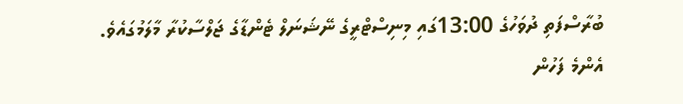ބުރާސްފަތި ދުވަހުގެ 13:00ގައި މިނިސްޓްރީގެ ނޭޝަނަލް ޓެންޑާގެ ޖަލްސާކުރާ މާލަމުގައެވެ.
އެންމެ ފަހުން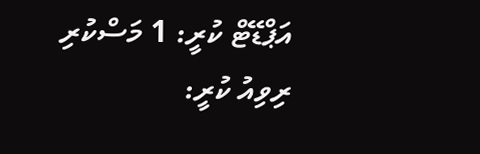އަޕްޑޭޓް ކުރީ: 1 މަސްކުރި
ރިވިއު ކުރީ: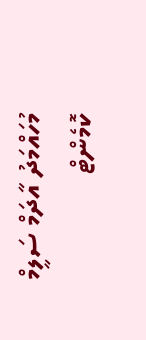މުހައްމަދު އާދަމް ސަލީމް
ކޮމެންޓް